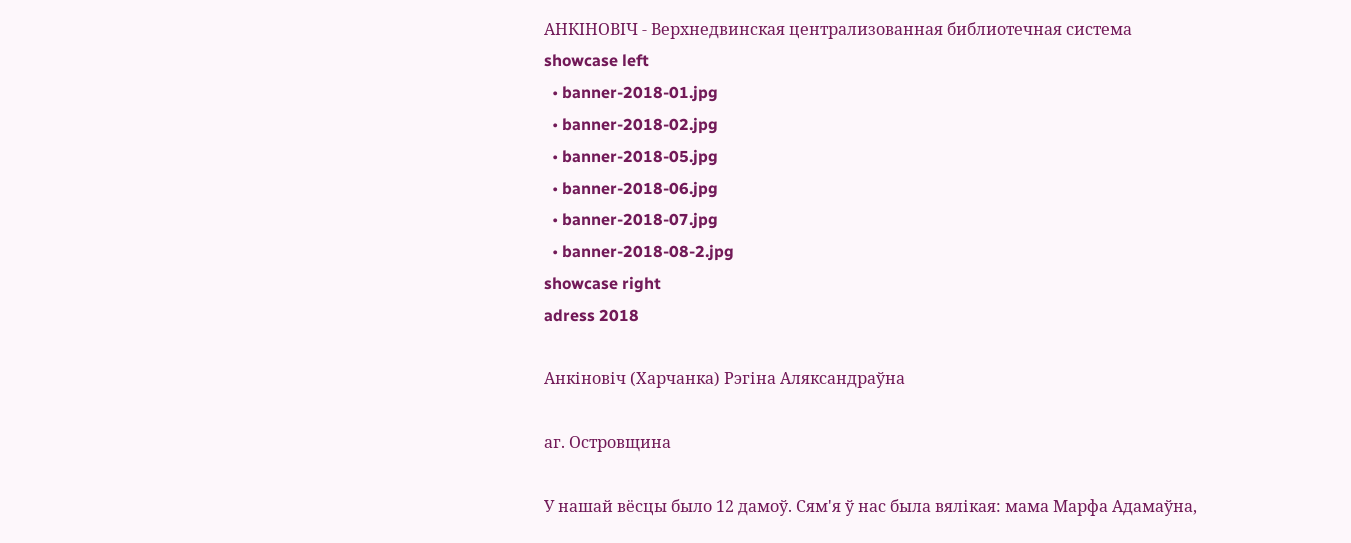АНКІНОВІЧ - Верхнедвинская централизованная библиотечная система
showcase left
  • banner-2018-01.jpg
  • banner-2018-02.jpg
  • banner-2018-05.jpg
  • banner-2018-06.jpg
  • banner-2018-07.jpg
  • banner-2018-08-2.jpg
showcase right
adress 2018

Анкіновіч (Харчанка) Рэгіна Аляксандраўна

аг. Островщина

У нашай вёсцы было 12 дамоў. Сям'я ў нас была вялікая: мама Марфа Адамаўна,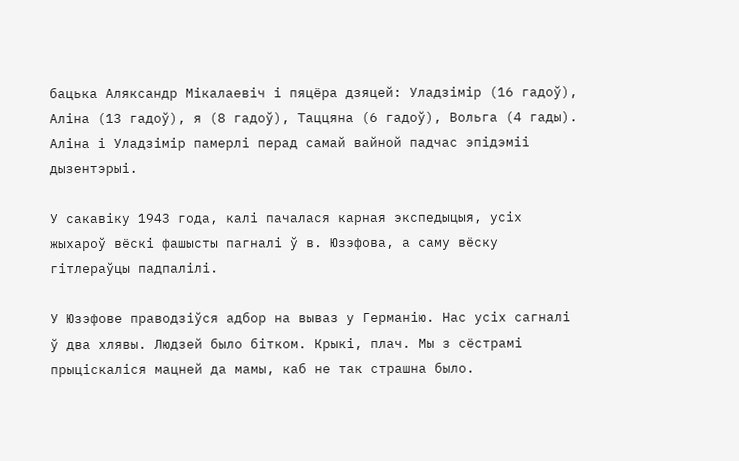бацька Аляксандр Мікалаевіч і пяцёра дзяцей: Уладзімір (16 гадоў), Аліна (13 гадоў), я (8 гадоў), Таццяна (6 гадоў), Вольга (4 гады). Аліна і Уладзімір памерлі перад самай вайной падчас эпідэміі дызентэрыі.

У сакавіку 1943 года, калі пачалася карная экспедыцыя, усіх жыхароў вёскі фашысты пагналі ў в. Юзэфова, а саму вёску гітлераўцы падпалілі.

У Юзэфове праводзіўся адбор на вываз у Германію. Нас усіх сагналі ў два хлявы. Людзей было бітком. Крыкі, плач. Мы з сёстрамі прыціскаліся мацней да мамы, каб не так страшна было.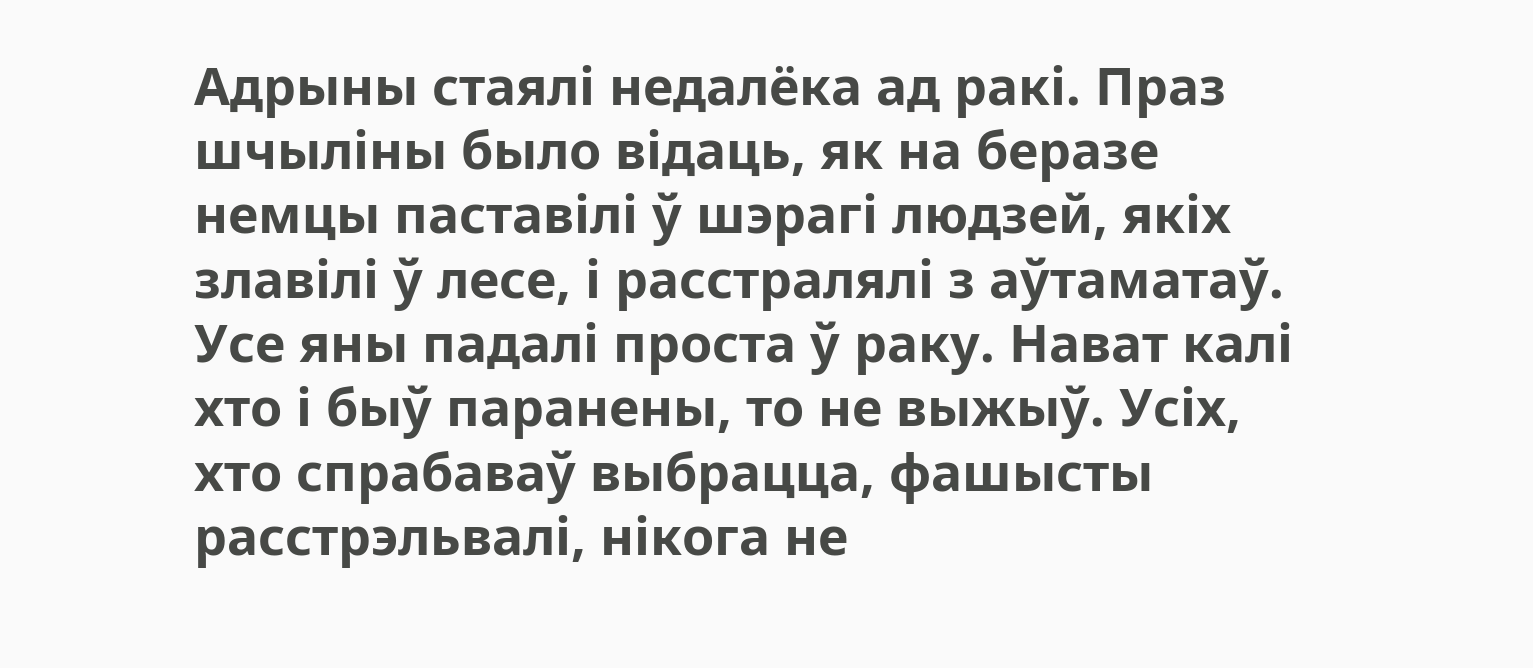Адрыны стаялі недалёка ад ракі. Праз шчыліны было відаць, як на беразе немцы паставілі ў шэрагі людзей, якіх злавілі ў лесе, і расстралялі з аўтаматаў. Усе яны падалі проста ў раку. Нават калі хто і быў паранены, то не выжыў. Усіх, хто спрабаваў выбрацца, фашысты расстрэльвалі, нікога не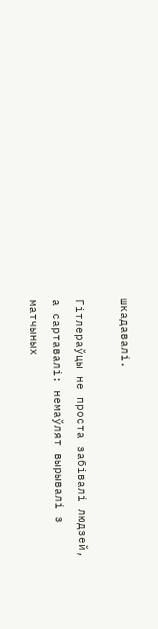шкадавалі.

Гітлераўцы не проста забівалі людзей, а сартавалі: немаўлят вырывалі з матчыных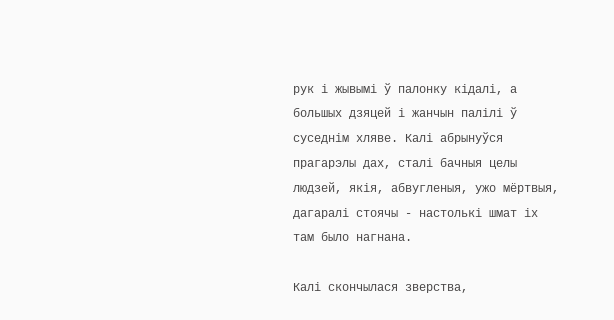рук і жывымі ў палонку кідалі, а большых дзяцей і жанчын палілі ў суседнім хляве. Калі абрынуўся прагарэлы дах, сталі бачныя целы людзей, якія, абвугленыя, ужо мёртвыя, дагаралі стоячы - настолькі шмат іх там было нагнана.

Калі скончылася зверства,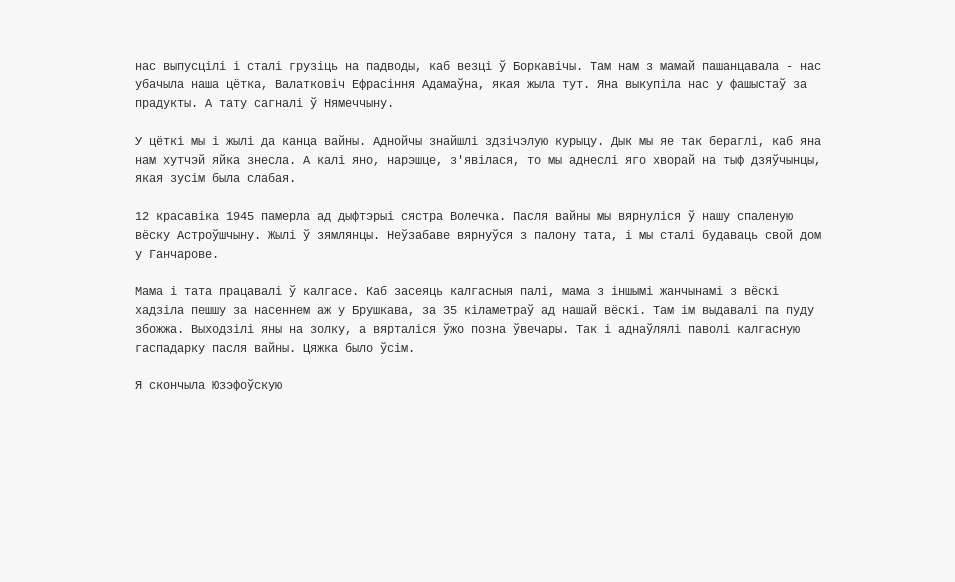нас выпусцілі і сталі грузіць на падводы, каб везці ў Боркавічы. Там нам з мамай пашанцавала - нас убачыла наша цётка, Валатковіч Ефрасіння Адамаўна, якая жыла тут. Яна выкупіла нас у фашыстаў за прадукты. А тату сагналі ў Нямеччыну.

У цёткі мы і жылі да канца вайны. Аднойчы знайшлі здзічэлую курыцу. Дык мы яе так бераглі, каб яна нам хутчэй яйка знесла. А калі яно, нарэшце, з'явілася, то мы аднеслі яго хворай на тыф дзяўчынцы, якая зусім была слабая.

12 красавіка 1945 памерла ад дыфтэрыі сястра Волечка. Пасля вайны мы вярнуліся ў нашу спаленую вёску Астроўшчыну. Жылі ў зямлянцы. Неўзабаве вярнуўся з палону тата, і мы сталі будаваць свой дом у Ганчарове.

Мама і тата працавалі ў калгасе. Каб засеяць калгасныя палі, мама з іншымі жанчынамі з вёскі хадзіла пешшу за насеннем аж у Брушкава, за 35 кіламетраў ад нашай вёскі. Там ім выдавалі па пуду збожжа. Выходзілі яны на золку, а вярталіся ўжо позна ўвечары. Так і аднаўлялі паволі калгасную гаспадарку пасля вайны. Цяжка было ўсім.

Я скончыла Юзэфоўскую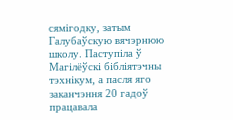сямігодку, затым Галубаўскую вячэрнюю школу. Паступіла ў Магілёўскі бібліятэчны тэхнікум, а пасля яго заканчэння 20 гадоў працавала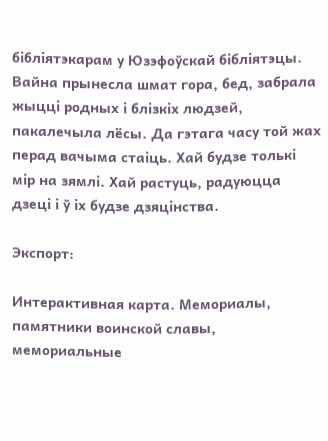бібліятэкарам у Юзэфоўскай бібліятэцы. Вайна прынесла шмат гора, бед, забрала жыцці родных і блізкіх людзей, пакалечыла лёсы. Да гэтага часу той жах перад вачыма стаіць. Хай будзе толькі мір на зямлі. Хай растуць, радуюцца дзеці і ў іх будзе дзяцінства.

Экспорт:

Интерактивная карта. Мемориалы, памятники воинской славы, мемориальные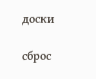доски

сброс